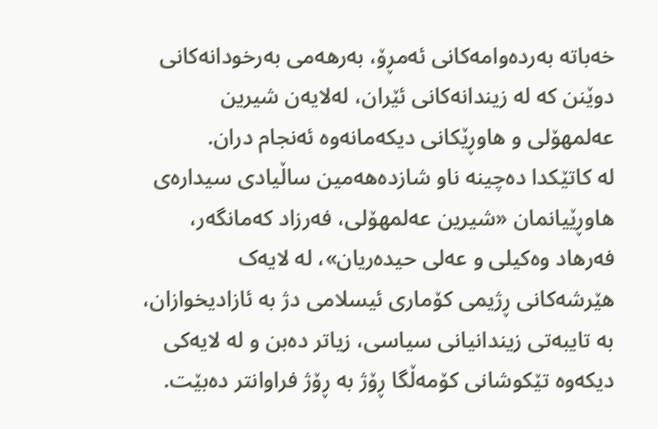خەباتە بەردەوامەکانی ئەمڕۆ، بەرهەمی بەرخودانەکانی دوێنن کە لە زیندانەکانی ئێران، لەلایەن شیرین عەلمهۆلی و هاوڕێکانی دیکەمانەوە ئەنجام دران.
لە کاتێکدا دەچینە ناو شازدەهەمین ساڵیادی سیدارەی هاوڕێیانمان «شیرین عەلمهۆلی، فەرزاد کەمانگەر، فەرهاد وەکیلی و عەلی حیدەریان»، لە لایەک هێرشەکانی ڕژیمی کۆماری ئیسلامی دژ بە ئازادیخوازان، بە تایبەتی زیندانیانی سیاسی، زیاتر دەبن و لە لایەکی دیکەوە تێکوشانی کۆمەڵگا ڕۆژ بە ڕۆژ فراوانتر دەبێت.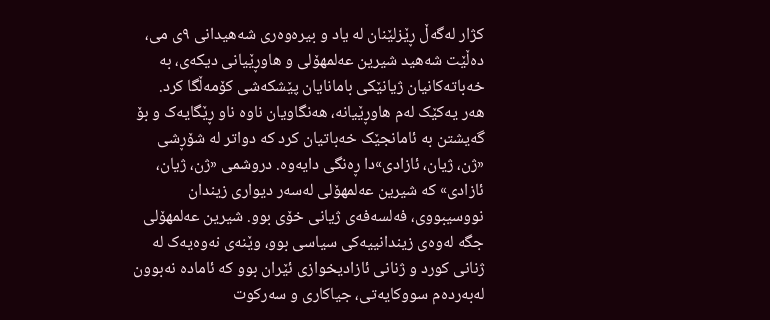کژار لەگەڵ ڕێزلێنان لە یاد و بیرەوەری شەهیدانی ٩ی می، دەڵێت شەهید شیرین عەلمهۆلی و هاوڕێیانی دیکەی، بە خەباتەکانیان ژیانێکی بامانایان پێشکەشی کۆمەڵگا کرد.
هەر یەکێک لەم هاوڕێیانە، هەنگاویان ناوە ناو ڕێگایەک و بۆ گەیشتن بە ئامانجێک خەباتیان کرد کە دواتر لە شۆڕشی «ژن، ژیان، ئازادی»دا ڕەنگی دایەوە. دروشمی «ژن، ژیان، ئازادی» کە شیرین عەلمهۆلی لەسەر دیواری زیندان نووسیبووی، فەلسەفەی ژیانی خۆی بوو. شیرین عەلمهۆلی جگە لەوەی زیندانییەکی سیاسی بوو، وێنەی نەوەیەک لە ژنانی کورد و ژنانی ئازادیخوازی ئێران بوو کە ئامادە نەبوون لەبەردەم سووکایەتی، جیاکاری و سەرکوت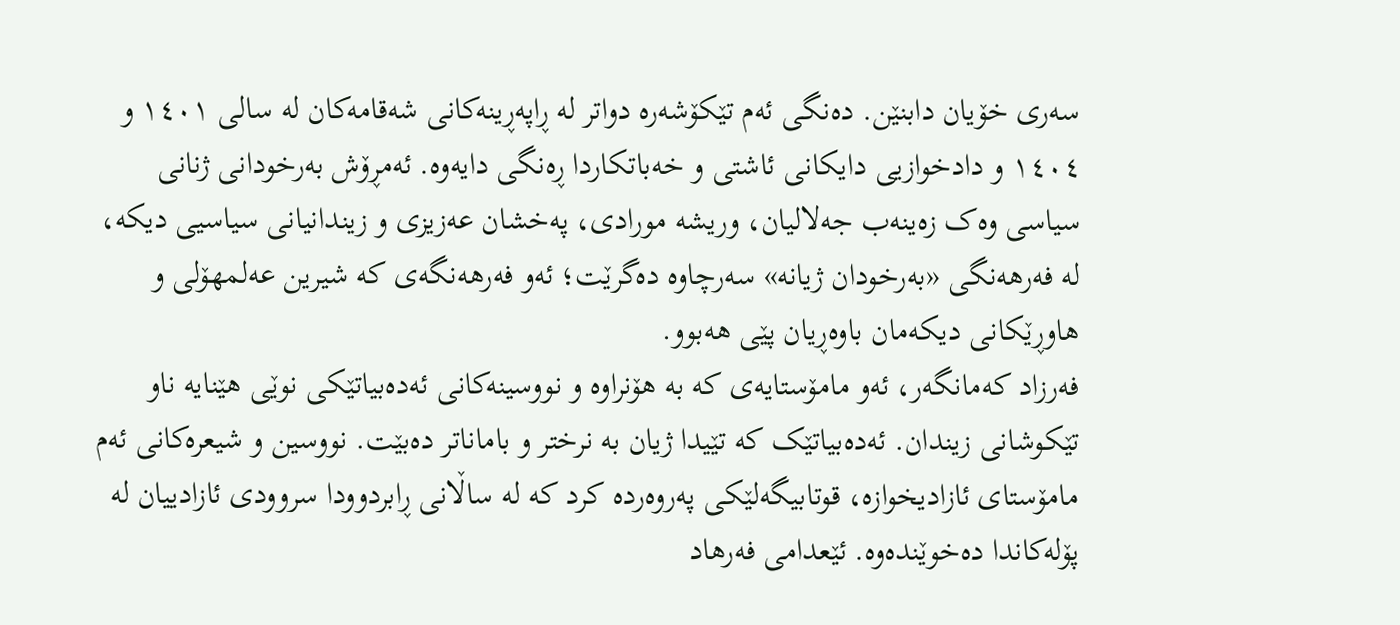سەری خۆیان دابنێن. دەنگی ئەم تێکۆشەرە دواتر لە ڕاپەڕینەکانی شەقامەکان لە سالی ١٤٠١ و ١٤٠٤ و دادخوازیی دایکانی ئاشتی و خەباتکاردا ڕەنگی دایەوە. ئەمڕۆش بەرخودانی ژنانی سیاسی وەک زەینەب جەلالیان، وریشە مورادی، پەخشان عەزیزی و زیندانیانی سیاسیی دیکە، لە فەرهەنگی «بەرخودان ژیانە» سەرچاوە دەگرێت؛ ئەو فەرهەنگەی کە شیرین عەلمهۆلی و هاوڕێکانی دیکەمان باوەڕیان پێی هەبوو.
فەرزاد کەمانگەر، ئەو مامۆستایەی کە بە هۆنراوە و نووسینەکانی ئەدەبیاتێکی نوێی هێنایە ناو تێکوشانی زیندان. ئەدەبیاتێک کە تێیدا ژیان بە نرختر و باماناتر دەبێت. نووسین و شیعرەکانی ئەم مامۆستای ئازادیخوازە، قوتابیگەلێکی پەروەردە کرد کە لە ساڵانی ڕابردوودا سروودی ئازادییان لە پۆلەکاندا دەخوێندەوە. ئێعدامی فەرهاد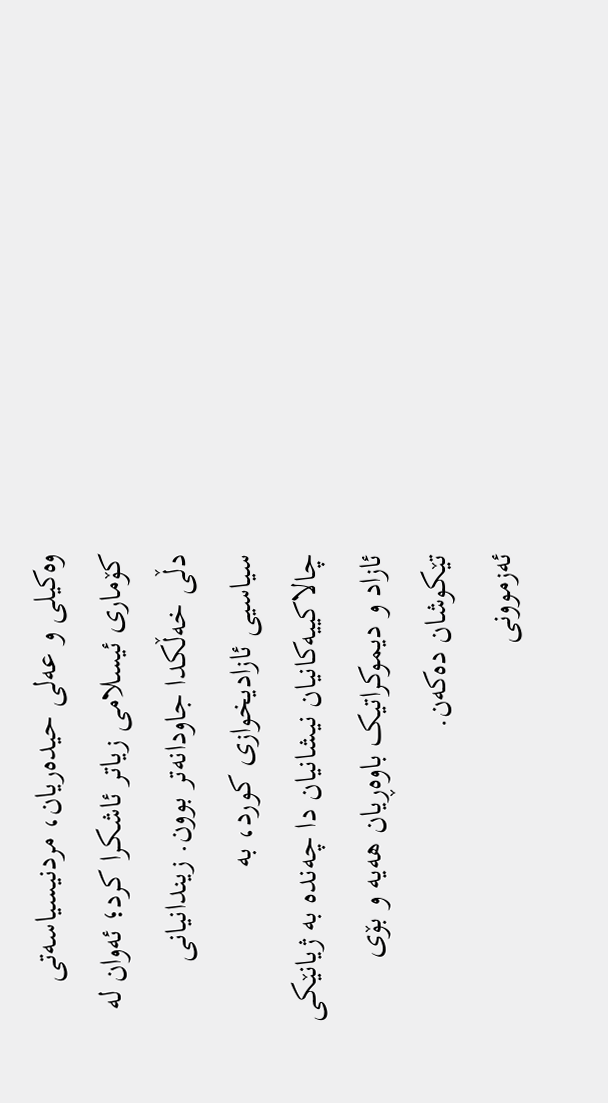وەکیلی و عەلی حیدەریان، مردنیسیاسەتی کۆماری ئیسلامی زیاتر ئاشکرا کرد؛ ئەوان لە دڵی خەڵکدا جاودانەتر بوون. زیندانیانی سیاسیی ئازادیخوازی کورد، بە چالاکییەکانیان نیشانیان دا چەندە بە ژیانێکی ئازاد و دیموکراتیک باوەڕیان هەیە و بۆی تێکوشان دەکەن.
ئەزموونی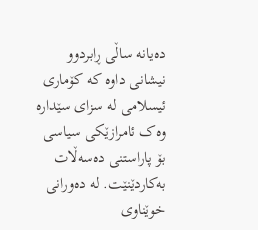دەیانە ساڵی ڕابردوو نیشانی داوە کە کۆماری ئیسلامی لە سزای سێدارە وەک ئامرازێکی سیاسی بۆ پاراستنی دەسەڵات بەکاردێنێت. لە دەورانی خوێناوی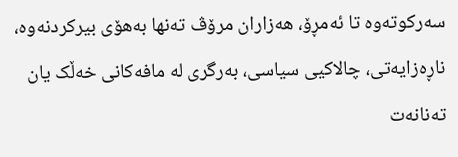سەرکوتەوە تا ئەمڕۆ، هەزاران مرۆڤ تەنها بەهۆی بیرکردنەوە، ناڕەزایەتی، چالاکیی سیاسی، بەرگری لە مافەکانی خەڵک یان تەنانەت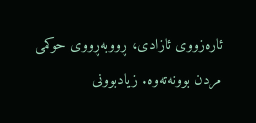ئارەزووی ئازادی، ڕووبەڕووی حوکمی مردن بوونەتەوە. زیادبوونی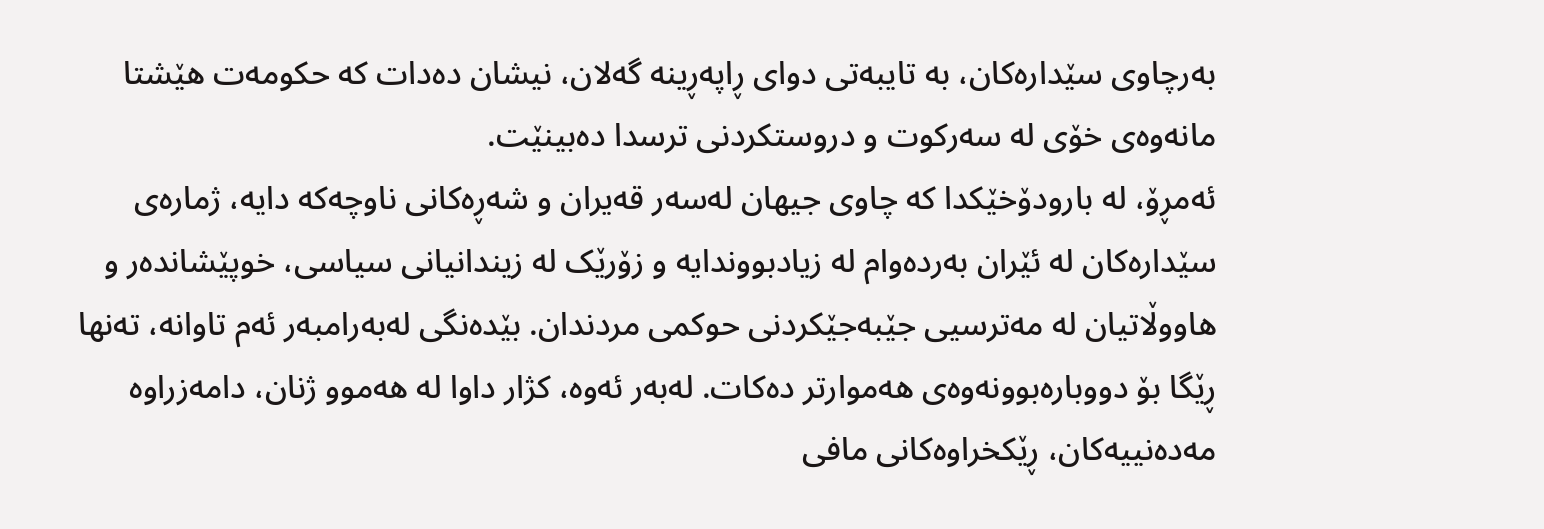بەرچاوی سێدارەکان، بە تایبەتی دوای ڕاپەڕینە گەلان، نیشان دەدات کە حکومەت هێشتا مانەوەی خۆی لە سەرکوت و دروستکردنی ترسدا دەبینێت.
ئەمڕۆ، لە بارودۆخێکدا کە چاوی جیهان لەسەر قەیران و شەڕەکانی ناوچەکە دایە، ژمارەی سێدارەکان لە ئێران بەردەوام لە زیادبووندایە و زۆرێک لە زیندانیانی سیاسی، خوپێشاندەر و هاووڵاتیان لە مەترسیی جێبەجێکردنی حوکمی مردندان. بێدەنگی لەبەرامبەر ئەم تاوانە، تەنها ڕێگا بۆ دووبارەبوونەوەی هەموارتر دەکات. لەبەر ئەوە، کژار داوا لە هەموو ژنان، دامەزراوە مەدەنییەکان، ڕێکخراوەکانی مافی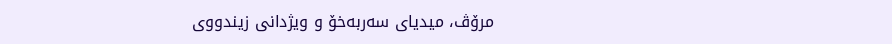مرۆڤ، میدیای سەربەخۆ و ویژدانی زیندووی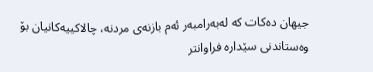جیهان دەکات کە لەبەرامبەر ئەم بازنەی مردنە، چالاکییەکانیان بۆ وەستاندنی سێدارە فراوانتر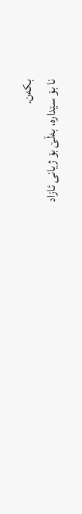بکەن.
نا بۆ سێدارە، بەڵێ بۆ ژیانی ئازاد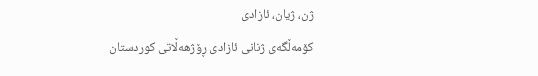ژن، ژیان، ئازادی
کۆمەڵگەی ژنانی ئازادی ڕۆژهەڵاتی کوردستان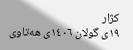کژار
١٩ی گولان ١٤٠٦ی هەتاوی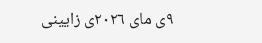٩ی مای ٢٠٢٦ی زایینی